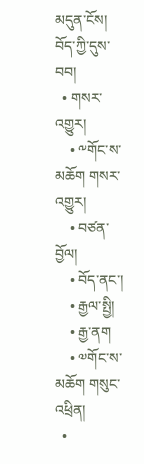མདུན་ངོས།
བོད་ཀྱི་དུས་བབ།
  • གསར་འགྱུར།
    • ༸གོང་ས་མཆོག གསར་འགྱུར།
    • བཙན་བྱོལ།
    • བོད་ནང་།
    • རྒྱལ་སྤྱི།
    • རྒྱ་ནག
    • ༧གོང་ས་མཆོག གསུང་འཕྲིན།
  •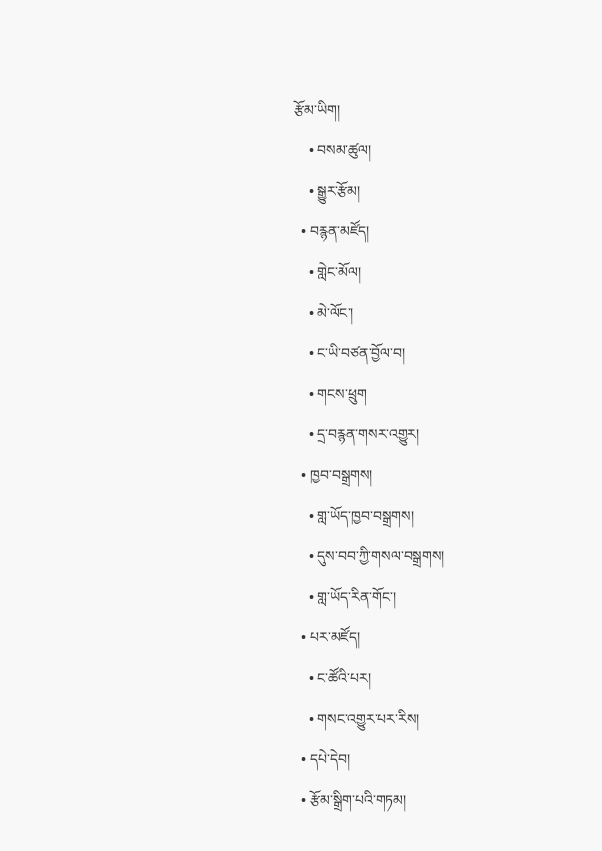རྩོམ་ཡིག།
    • བསམ་ཚུལ།
    • སྒྱུར་རྩོམ།
  • བརྙན་མཛོད།
    • གླེང་མོལ།
    • མེ་ལོང་།
    • ང་ཡི་བཙན་བྱོལ་བ།
    • གངས་ཕྲུག
    • དྲ་བརྙན་གསར་འགྱུར།
  • ཁྱབ་བསྒྲགས།
    • གླ་ཡོད་ཁྱབ་བསྒྲགས།
    • དུས་བབ་ཀྱི་གསལ་བསྒྲགས།
    • གླ་ཡོད་རིན་གོང་།
  • པར་མཛོད།
    • ང་ཚོའི་པར།
    • གསང་འགྱུར་པར་རིས།
  • དཔེ་དེབ།
  • རྩོམ་སྒྲིག་པའི་གཏམ།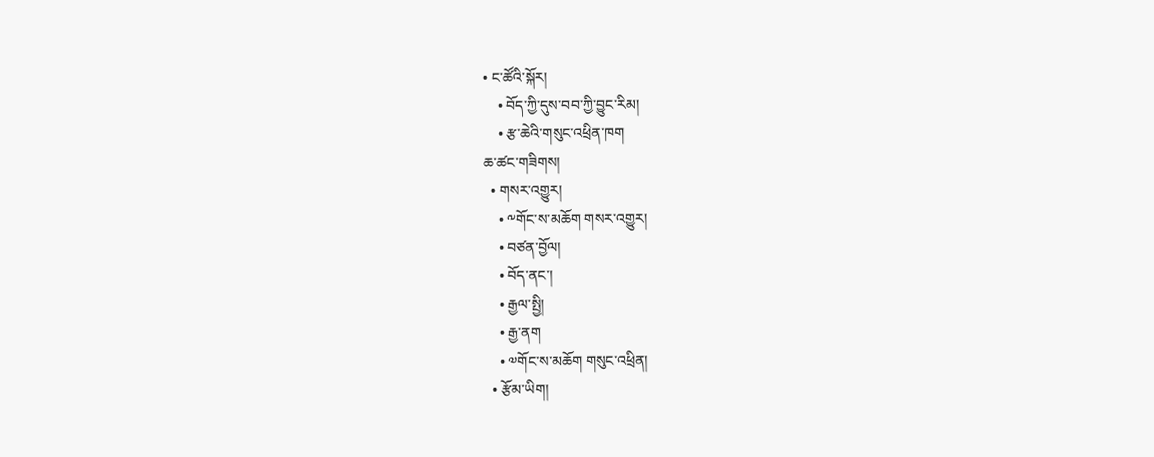• ང་ཚོའི་སྐོར།
    • བོད་ཀྱི་དུས་བབ་ཀྱི་བྱུང་རིམ།
    • རྩ་ཆེའི་གསུང་འཕྲིན་ཁག
ཆ་ཚང་གཟིགས།
  • གསར་འགྱུར།
    • ༸གོང་ས་མཆོག གསར་འགྱུར།
    • བཙན་བྱོལ།
    • བོད་ནང་།
    • རྒྱལ་སྤྱི།
    • རྒྱ་ནག
    • ༧གོང་ས་མཆོག གསུང་འཕྲིན།
  • རྩོམ་ཡིག།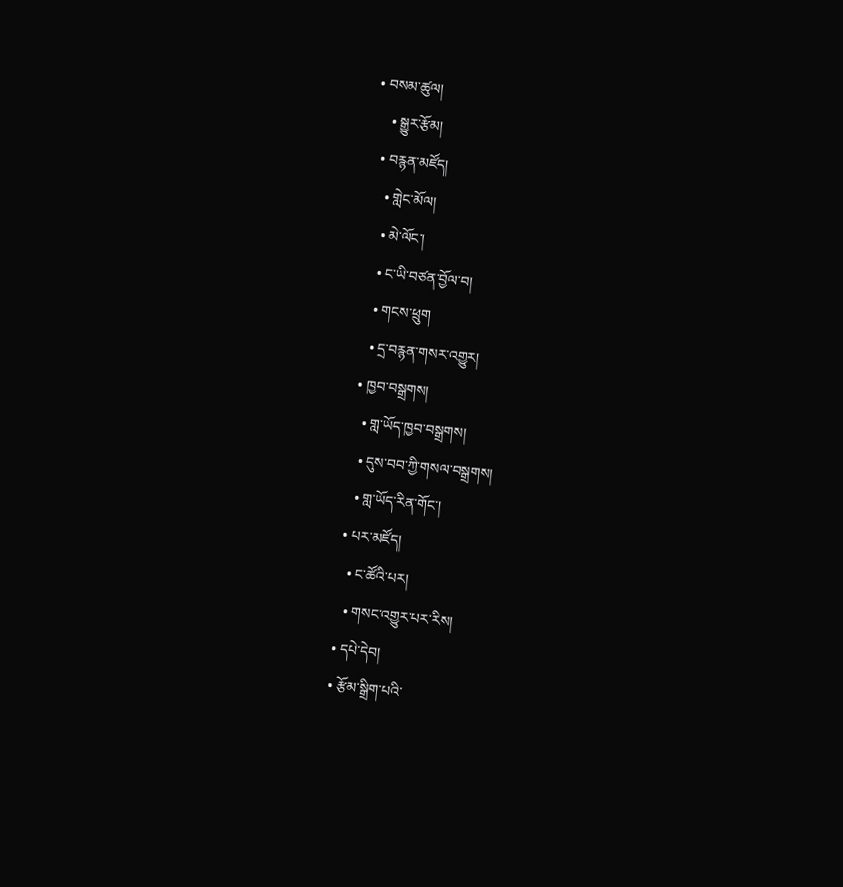• བསམ་ཚུལ།
    • སྒྱུར་རྩོམ།
  • བརྙན་མཛོད།
    • གླེང་མོལ།
    • མེ་ལོང་།
    • ང་ཡི་བཙན་བྱོལ་བ།
    • གངས་ཕྲུག
    • དྲ་བརྙན་གསར་འགྱུར།
  • ཁྱབ་བསྒྲགས།
    • གླ་ཡོད་ཁྱབ་བསྒྲགས།
    • དུས་བབ་ཀྱི་གསལ་བསྒྲགས།
    • གླ་ཡོད་རིན་གོང་།
  • པར་མཛོད།
    • ང་ཚོའི་པར།
    • གསང་འགྱུར་པར་རིས།
  • དཔེ་དེབ།
  • རྩོམ་སྒྲིག་པའི་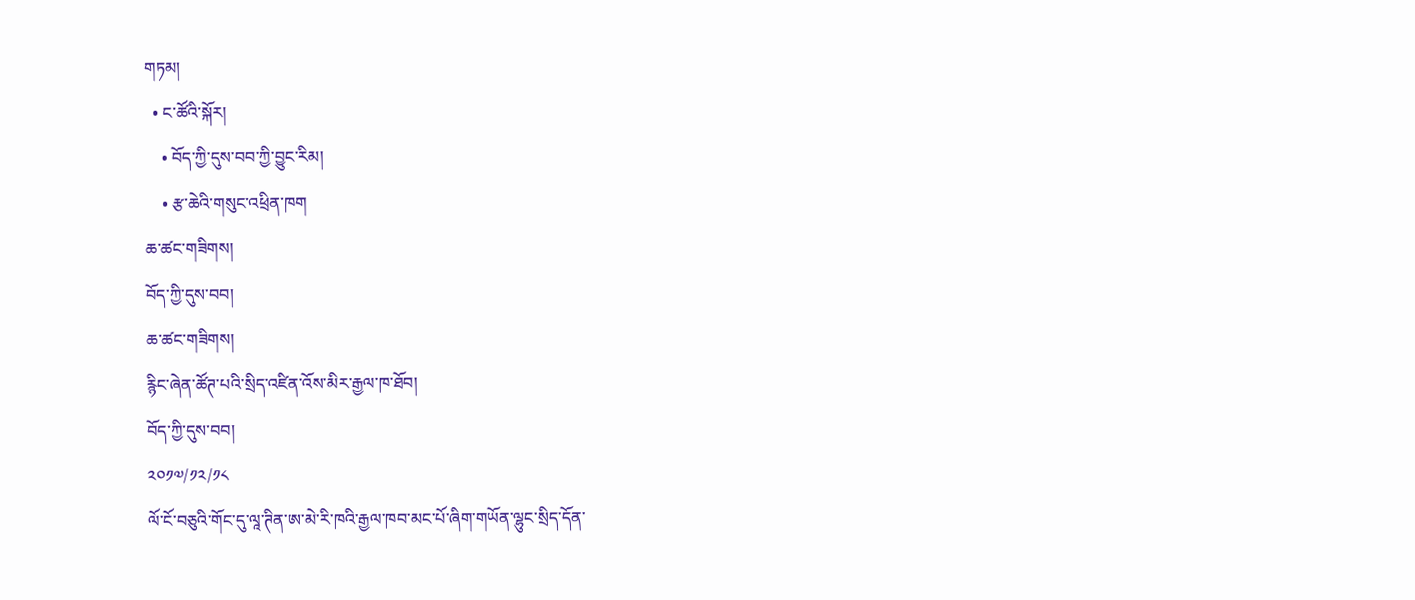གཏམ།
  • ང་ཚོའི་སྐོར།
    • བོད་ཀྱི་དུས་བབ་ཀྱི་བྱུང་རིམ།
    • རྩ་ཆེའི་གསུང་འཕྲིན་ཁག
ཆ་ཚང་གཟིགས།
བོད་ཀྱི་དུས་བབ།
ཆ་ཚང་གཟིགས།
རྙིང་ཞེན་ཚོཊ་པའི་སྲིད་འཛིན་འོས་མིར་རྒྱལ་ཁ་ཐོབ།
བོད་ཀྱི་དུས་བབ།
༢༠༡༧/༡༢/༡༨
ལོ་ངོ་བཅུའི་གོང་དུ་ལཱ་ཊིན་ཨ་མེ་རི་ཁའི་རྒྱལ་ཁབ་མང་པོ་ཞིག་གཡོན་ལྷུང་སྲིད་དོན་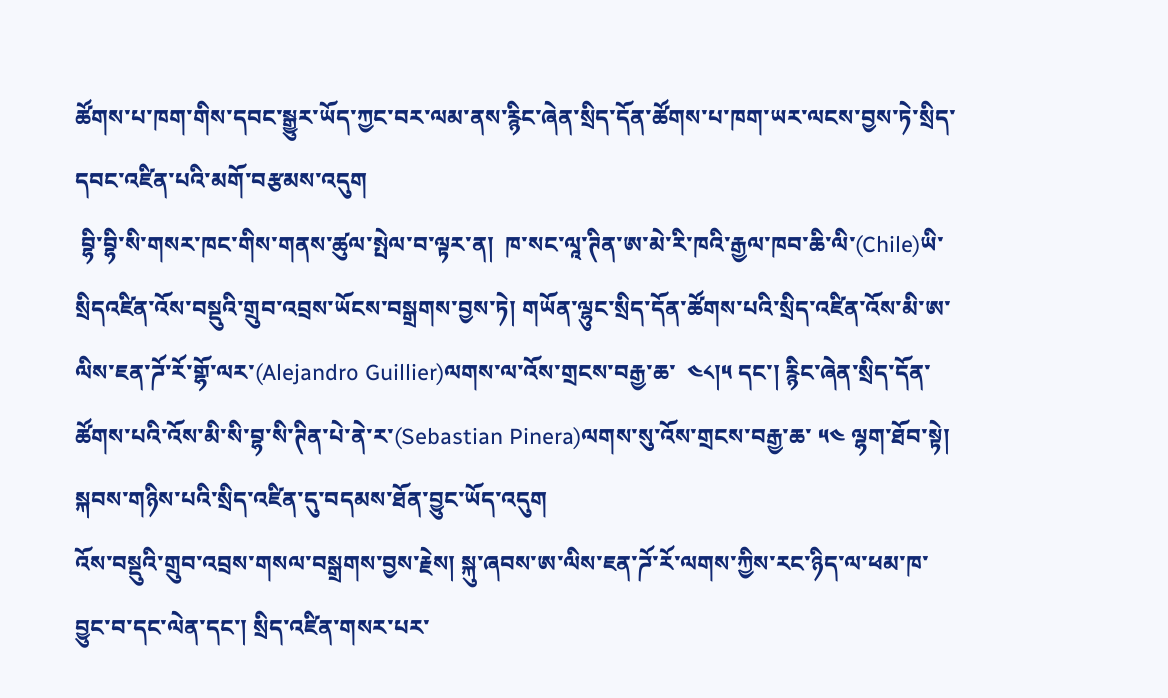ཚོགས་པ་ཁག་གིས་དབང་སྒྱུར་ཡོད་ཀྱང་བར་ལམ་ནས་རྙིང་ཞེན་སྲིད་དོན་ཚོགས་པ་ཁག་ཡར་ལངས་བྱས་ཏེ་སྲིད་དབང་འཛིན་པའི་མགོ་བརྩམས་འདུག
 བྷི་བྷི་སི་གསར་ཁང་གིས་གནས་ཚུལ་སྤེལ་བ་ལྟར་ན།  ཁ་སང་ལཱ་ཊིན་ཨ་མེ་རི་ཁའི་རྒྱལ་ཁབ་ཆི་ལི་(Chile)ཡི་སྲིདའཛིན་འོས་བསྡུའི་གྲུབ་འབྲས་ཡོངས་བསྒྲགས་བྱས་ཏེ། གཡོན་ལྷུང་སྲིད་དོན་ཚོགས་པའི་སྲིད་འཛིན་འོས་མི་ཨ་ལིས་ཇན་ཌོ་རོ་གྷོ་ལར་(Alejandro Guillier)ལགས་ལ་འོས་གྲངས་བརྒྱ་ཆ་  ༤༨།༥ དང་། རྙིང་ཞེན་སྲིད་དོན་ཚོགས་པའི་འོས་མི་སི་བྷ་སི་ཊིན་པེ་ནེ་ར་(Sebastian Pinera)ལགས་སུ་འོས་གྲངས་བརྒྱ་ཆ་ ༥༤ ལྷག་ཐོབ་སྟེ། སྐབས་གཉིས་པའི་སྲིད་འཛིན་དུ་བདམས་ཐོན་བྱུང་ཡོད་འདུག
འོས་བསྡུའི་གྲུབ་འབྲས་གསལ་བསྒྲགས་བྱས་རྗེས། སྐུ་ཞབས་ཨ་ལིས་ཇན་ཌོ་རོ་ལགས་ཀྱིས་རང་ཉིད་ལ་ཕམ་ཁ་བྱུང་བ་དང་ལེན་དང་། སྲིད་འཛིན་གསར་པར་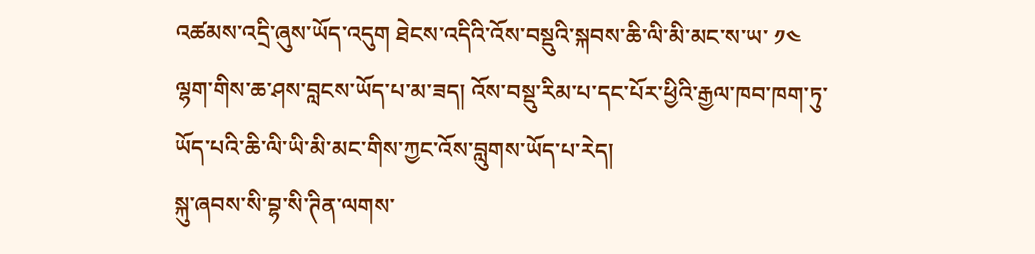འཚམས་འདྲི་ཞུས་ཡོད་འདུག ཐེངས་འདིའི་འོས་བསྡུའི་སྐབས་ཆི་ལི་མི་མང་ས་ཡ་ ༡༤ ལྷག་གིས་ཆ་ཤས་བླངས་ཡོད་པ་མ་ཟད། འོས་བསྡུ་རིམ་པ་དང་པོར་ཕྱིའི་རྒྱལ་ཁབ་ཁག་ཏུ་ཡོད་པའི་ཆི་ལི་ཡི་མི་མང་གིས་ཀྱང་འོས་བླུགས་ཡོད་པ་རེད།
སྐུ་ཞབས་སི་བྷ་སི་ཊིན་ལགས་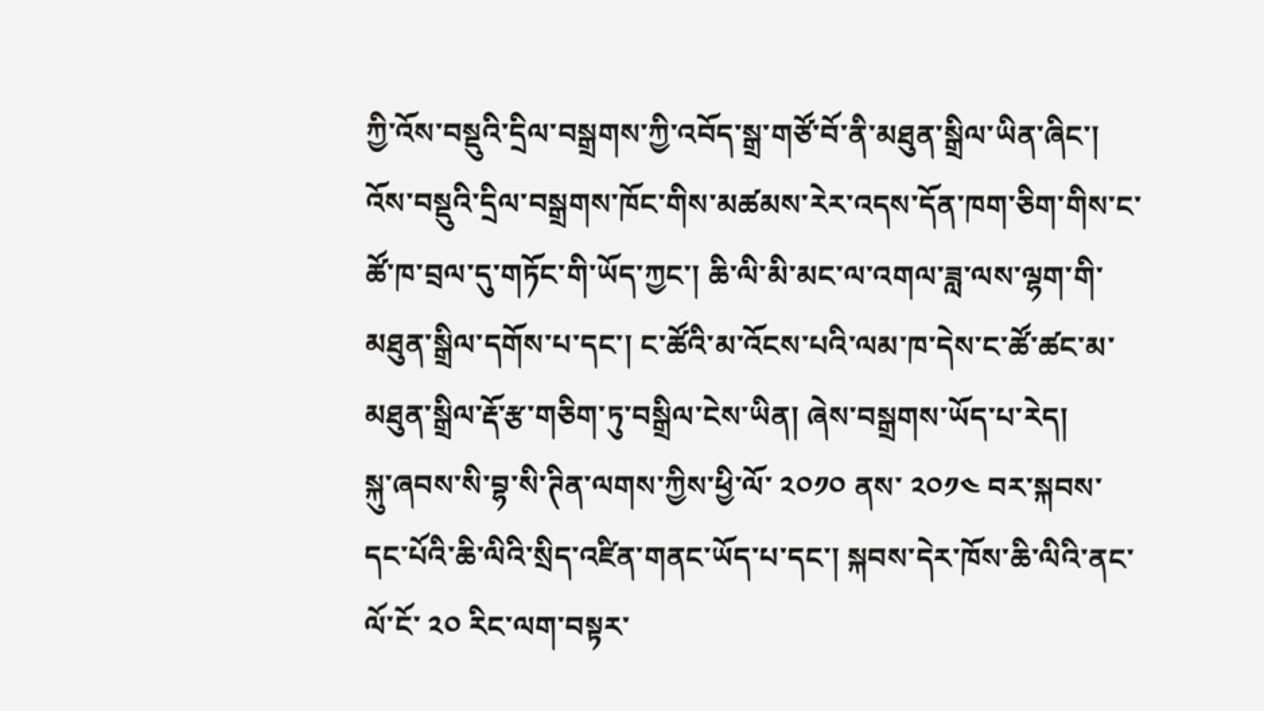ཀྱི་འོས་བསྡུའི་དྲིལ་བསྒྲགས་ཀྱི་འབོད་སྒྲ་གཙོ་བོ་ནི་མཐུན་སྒྲིལ་ཡིན་ཞིང་། འོས་བསྡུའི་དྲིལ་བསྒྲགས་ཁོང་གིས་མཚམས་རེར་འདས་དོན་ཁག་ཅིག་གིས་ང་ཚོ་ཁ་བྲལ་དུ་གཏོང་གི་ཡོད་ཀྱང་། ཆི་ལི་མི་མང་ལ་འགལ་ཟླ་ལས་ལྷག་གི་མཐུན་སྒྲིལ་དགོས་པ་དང་། ང་ཚོའི་མ་འོངས་པའི་ལམ་ཁ་དེས་ང་ཚོ་ཚང་མ་མཐུན་སྒྲིལ་རྡོ་རྩ་གཅིག་ཏུ་བསྒྲིལ་ངེས་ཡིན། ཞེས་བསྒྲགས་ཡོད་པ་རེད།
སྐུ་ཞབས་སི་བྷ་སི་ཊིན་ལགས་ཀྱིས་ཕྱི་ལོ་ ༢༠༡༠ ནས་ ༢༠༡༤ བར་སྐབས་དང་པོའི་ཆི་ལིའི་སྲིད་འཛིན་གནང་ཡོད་པ་དང་། སྐབས་དེར་ཁོས་ཆི་ལིའི་ནང་ལོ་ངོ་ ༢༠ རིང་ལག་བསྟར་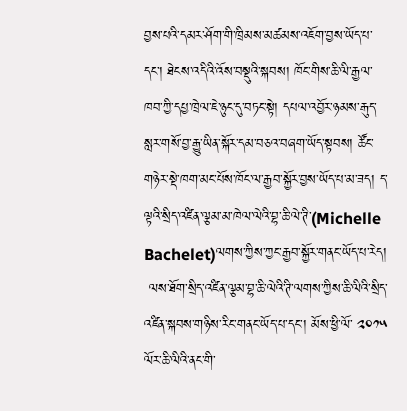བྱས་པའི་དམར་ཤོག་གི་ཁྲིམས་མཚམས་འཇོག་བྱས་ཡོད་པ་དང་། ཐེངས་འདིའི་འོས་བསྡུའི་སྐབས། ཁོང་གིས་ཆི་ལི་རྒྱལ་ཁབ་ཀྱི་དཔྱ་ཁྲེལ་ཇེ་ཉུང་དུ་བཏང་སྟེ། དཔལ་འབྱོར་ཉམས་རྒུད་སླར་གསོ་བྱ་རྒྱུ་ཡིན་སྐོར་དམ་བཅའ་བཞག་ཡོད་སྟབས། ཚོང་གཉེར་སྡེ་ཁག་མང་པོས་ཁོང་ལ་རྒྱབ་སྐྱོར་བྱས་ཡོད་པ་མ་ཟད། ད་ལྟའི་སྲིད་འཛིན་ལྕམ་མ་ཁེལ་ལེའི་བྷ་ཆི་ལེ་ཊི་(Michelle Bachelet)ལགས་ཀྱིས་ཀྱང་རྒྱབ་སྐྱོར་གནང་ཡོད་པ་རེད།
 ལས་ཐོག་སྲིད་འཛིན་ལྕམ་བྷ་ཆི་ལེའི་ཊི་ལགས་ཀྱིས་ཆི་ལིའི་སྲིད་འཛིན་སྐབས་གཉིས་རིང་གནང་ཡོད་པ་དང་། མོས་ཕྱི་ལོ་ ༢༠༡༥ ལོར་ཆི་ལིའི་ནང་གི་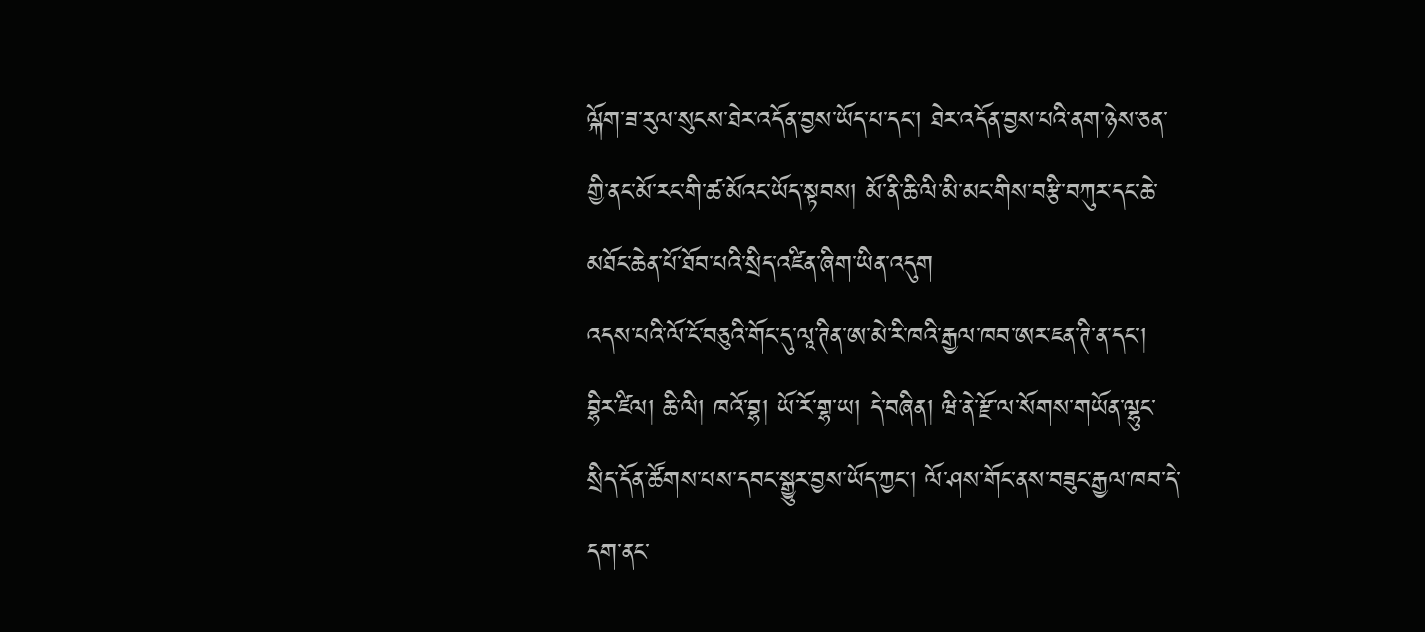ལྐོག་ཟ་རུལ་སུངས་ཐེར་འདོན་བྱས་ཡོད་པ་དང་། ཐེར་འདོན་བྱས་པའི་ནག་ཉེས་ཅན་གྱི་ནང་མོ་རང་གི་ཚ་མོའང་ཡོད་སྟབས། མོ་ནི་ཆི་ལི་མི་མང་གིས་བརྩི་བཀུར་དང་ཆེ་མཐོང་ཆེན་པོ་ཐོབ་པའི་སྲིད་འཛིན་ཞིག་ཡིན་འདུག
འདས་པའི་ལོ་ངོ་བཅུའི་གོང་དུ་ལཱ་ཊིན་ཨ་མེ་རི་ཁའི་རྒྱལ་ཁབ་ཨར་ཇན་ཊི་ན་དང་། བྷིར་ཛིལ། ཆི་ལི། ཁའོ་བྷ། ཡོ་རོ་གྷ་ཡ། དེ་བཞིན། ཝི་ནེ་རྫོ་ལ་སོགས་གཡོན་ལྷུང་སྲིད་དོན་ཚོགས་པས་དབང་སྒྱུར་བྱས་ཡོད་ཀྱང་། ལོ་ཤས་གོང་ནས་བཟུང་རྒྱལ་ཁབ་དེ་དག་ནང་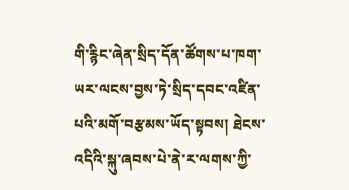གི་རྙིང་ཞེན་སྲིད་དོན་ཚོགས་པ་ཁག་ཡར་ལངས་བྱས་ཏེ་སྲིད་དབང་འཛིན་པའི་མགོ་བརྩམས་ཡོད་སྟབས། ཐེངས་འདིའི་སྐུ་ཞབས་པེ་ནེ་ར་ལགས་ཀྱི་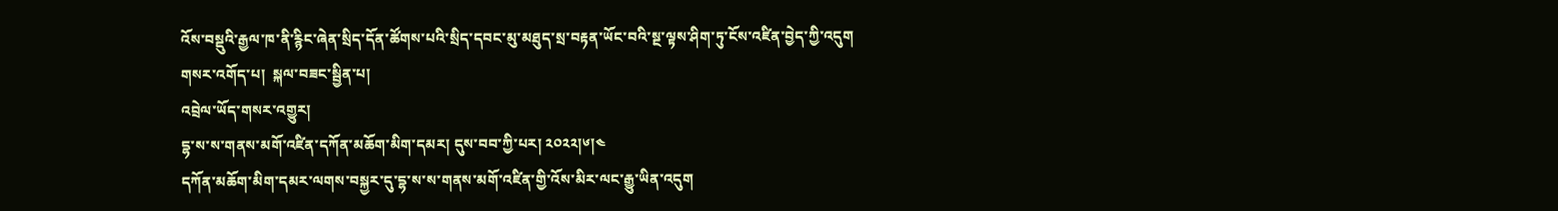འོས་བསྡུའི་རྒྱལ་ཁ་ནི་རྙིང་ཞེན་སྲིད་དོན་ཚོགས་པའི་སྲིད་དབང་མུ་མཐུད་སྲ་བརྟན་ཡོང་བའི་སྔ་ལྟས་ཤིག་ཏུ་ངོས་འཛིན་བྱེད་ཀྱི་འདུག
གསར་འགོད་པ།  སྐལ་བཟང་སྦྱིན་པ།
འབྲེལ་ཡོད་གསར་འགྱུར།
དྷ་ས་ས་གནས་མགོ་འཛིན་དཀོན་མཆོག་མིག་དམར། དུས་བབ་ཀྱི་པར། ༢༠༢༢།༦།༤
དཀོན་མཆོག་མིག་དམར་ལགས་བསྐྱར་དུ་དྷ་ས་ས་གནས་མགོ་འཛིན་གྱི་འོས་མིར་ལང་རྒྱུ་ཡིན་འདུག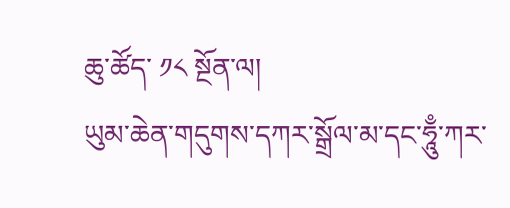ཆུ་ཚོད་ ༡༨ སྔོན་ལ།
ཡུམ་ཆེན་གདུགས་དཀར་སྒྲོལ་མ་དང་ཧཱུྃ་ཀར་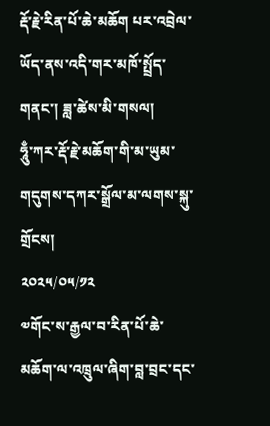རྡོ་རྗེ་རིན་པོ་ཆེ་མཆོག པར་འབྲེལ་ཡོད་ནས་འདི་གར་མཁོ་སྤྲོད་གནང་། ཟླ་ཚེས་མི་གསལ།
ཧཱུྃ་ཀར་རྡོ་རྗེ་མཆོག་གི་མ་ཡུམ་གདུགས་དཀར་སྒྲོལ་མ་ལགས་སྐུ་གྲོངས།
༢༠༢༥/༠༥/༡༢
༧གོང་ས་རྒྱལ་བ་རིན་པོ་ཆེ་མཆོག་ལ་འཁྲུལ་ཞིག་བླ་བྲང་དང་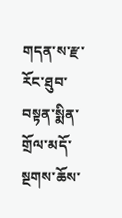གདན་ས་རྫ་རོང་ཐུབ་བསྟན་སྨིན་གྲོལ་མདོ་སྔགས་ཆོས་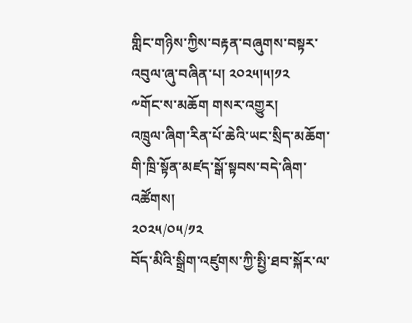གླིང་གཉིས་ཀྱིས་བརྟན་བཞུགས་བསྟར་འབུལ་ཞུ་བཞིན་པ། ༢༠༢༥།༥།༡༢
༸གོང་ས་མཆོག གསར་འགྱུར།
འཁྲུལ་ཞིག་རིན་པོ་ཆེའི་ཡང་སྲིད་མཆོག་གི་ཁྲི་སྟོན་མཛད་སྒོ་སྟབས་བདེ་ཞིག་འཚོགས།
༢༠༢༥/༠༥/༡༢
བོད་མིའི་སྒྲིག་འཛུགས་ཀྱི་སྤྱི་ཐབ་སྐོར་ལ་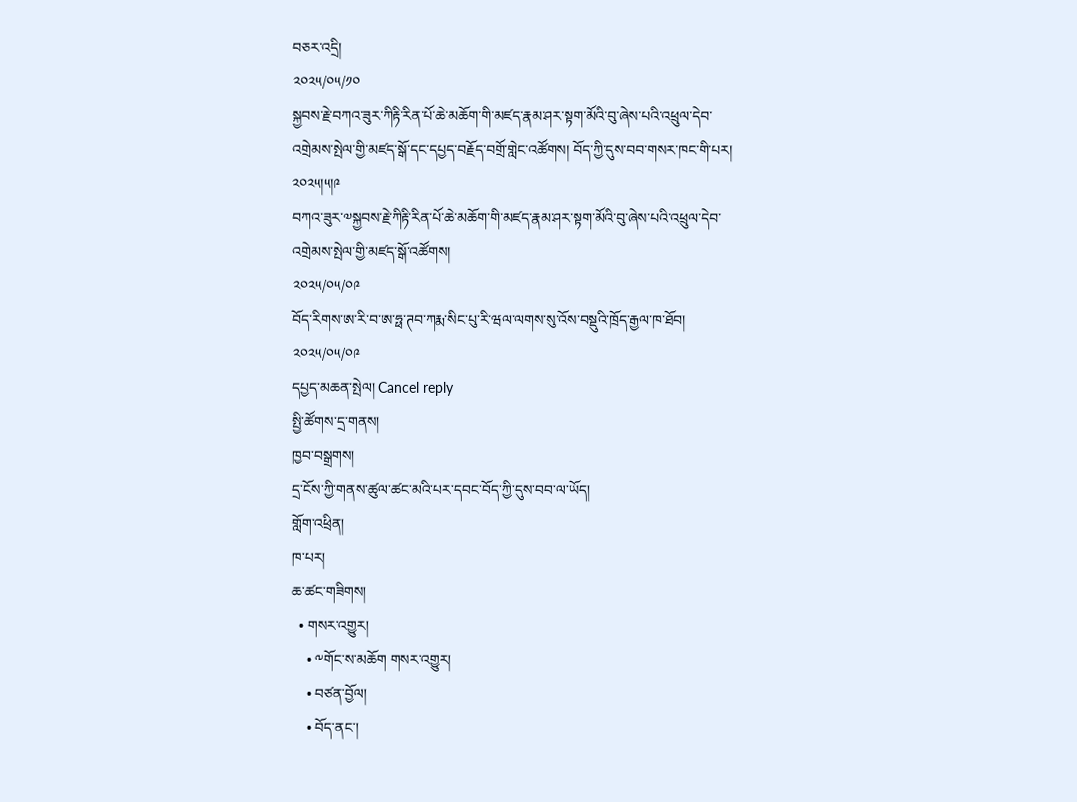བཅར་འདྲི།
༢༠༢༥/༠༥/༡༠
སྐྱབས་རྗེ་བཀའ་ཟུར་ཀིརྟི་རིན་པོ་ཆེ་མཆོག་གི་མཛད་རྣམ་ཤར་སྟག་མོའི་བུ་ཞེས་པའི་འཕྲུལ་དེབ་འགྲེམས་སྤེལ་གྱི་མཛད་སྒོ་དང་དཔྱད་བརྗོད་བགྲོ་གླེང་འཚོགས། བོད་ཀྱི་དུས་བབ་གསར་ཁང་གི་པར། ༢༠༢༥།༥།༩
བཀའ་ཟུར་༧སྐྱབས་རྗེ་ཀིརྟི་རིན་པོ་ཆེ་མཆོག་གི་མཛད་རྣམ་ཤར་སྟག་མོའི་བུ་ཞེས་པའི་འཕྲུལ་དེབ་འགྲེམས་སྤེལ་གྱི་མཛད་སྒོ་འཚོགས།
༢༠༢༥/༠༥/༠༩
བོད་རིགས་ཨ་རི་བ་ཨ་ཧྥ་ཊབ་ཀརྨ་སིང་པུ་རི་ཝལ་ལགས་སུ་འོས་བསྡུའི་ཁྲོད་རྒྱལ་ཁ་ཐོབ།
༢༠༢༥/༠༥/༠༩
དཔྱད་མཆན་སྤེལ། Cancel reply
སྤྱི་ཚོགས་དྲ་གནས།
ཁྱབ་བསྒྲགས།
དྲ་ངོས་ཀྱི་གནས་ཚུལ་ཚང་མའི་པར་དབང་བོད་ཀྱི་དུས་བབ་ལ་ཡོད།
གློག་འཕྲིན།
ཁ་པར།
ཆ་ཚང་གཟིགས།
  • གསར་འགྱུར།
    • ༸གོང་ས་མཆོག གསར་འགྱུར།
    • བཙན་བྱོལ།
    • བོད་ནང་།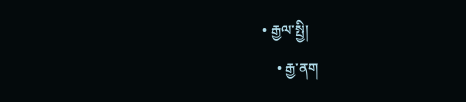• རྒྱལ་སྤྱི།
    • རྒྱ་ནག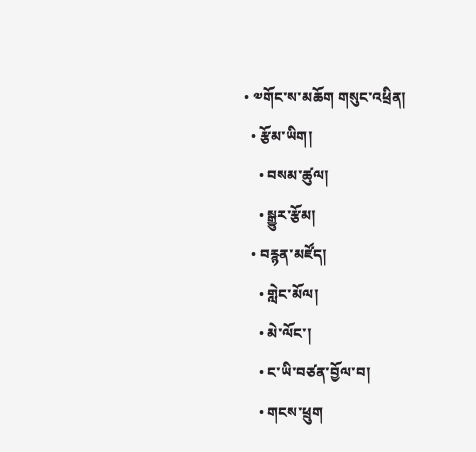• ༧གོང་ས་མཆོག གསུང་འཕྲིན།
  • རྩོམ་ཡིག།
    • བསམ་ཚུལ།
    • སྒྱུར་རྩོམ།
  • བརྙན་མཛོད།
    • གླེང་མོལ།
    • མེ་ལོང་།
    • ང་ཡི་བཙན་བྱོལ་བ།
    • གངས་ཕྲུག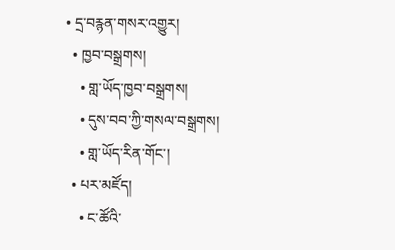• དྲ་བརྙན་གསར་འགྱུར།
  • ཁྱབ་བསྒྲགས།
    • གླ་ཡོད་ཁྱབ་བསྒྲགས།
    • དུས་བབ་ཀྱི་གསལ་བསྒྲགས།
    • གླ་ཡོད་རིན་གོང་།
  • པར་མཛོད།
    • ང་ཚོའི་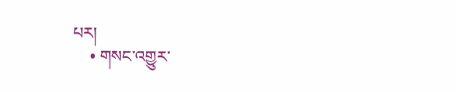པར།
    • གསང་འགྱུར་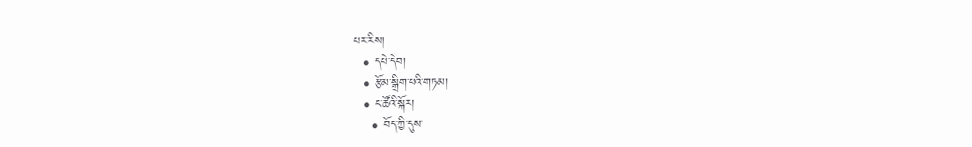པར་རིས།
  • དཔེ་དེབ།
  • རྩོམ་སྒྲིག་པའི་གཏམ།
  • ང་ཚོའི་སྐོར།
    • བོད་ཀྱི་དུས་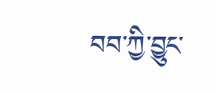བབ་ཀྱི་བྱུང་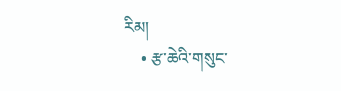རིམ།
    • རྩ་ཆེའི་གསུང་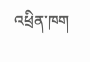འཕྲིན་ཁག